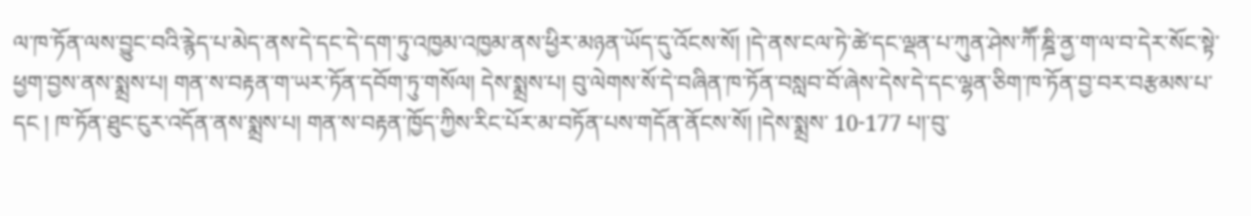ལ་ཁ་ཏོན་ལས་བྱུང་བའི་རྙེད་པ་མེད་ནས་དེ་དང་དེ་དག་ཏུ་འཁྱམ་འཁྱམ་ནས་ཕྱིར་མཉན་ཡོད་དུ་འོངས་སོ། །དེ་ནས་ངལ་ཏེ་ཚེ་དང་ལྡན་པ་ཀུན་ཤེས་ཀཽ་ཎྜི་ནྱ་ག་ལ་བ་དེར་སོང་སྟེ་ཕྱག་བྱས་ནས་སྨྲས་པ། གན་ས་བརྟན་ག་ཡར་ཏོན་དབོག་ཏུ་གསོལ། དེས་སྨྲས་པ། བུ་ལེགས་སོ་དེ་བཞིན་ཁ་ཏོན་བསླབ་བོ་ཞེས་དེས་དེ་དང་ལྷན་ཅིག་ཁ་ཏོན་བྱ་བར་བརྩམས་པ་དང ། ཁ་ཏོན་ཐུང་ངུར་འདོན་ནས་སྨྲས་པ། གན་ས་བརྟན་ཁྱོད་ཀྱིས་རིང་པོར་མ་བཏོན་པས་གདོན་ནོངས་སོ། །དེས་སྨྲས་ 10-177 པ།་བུ་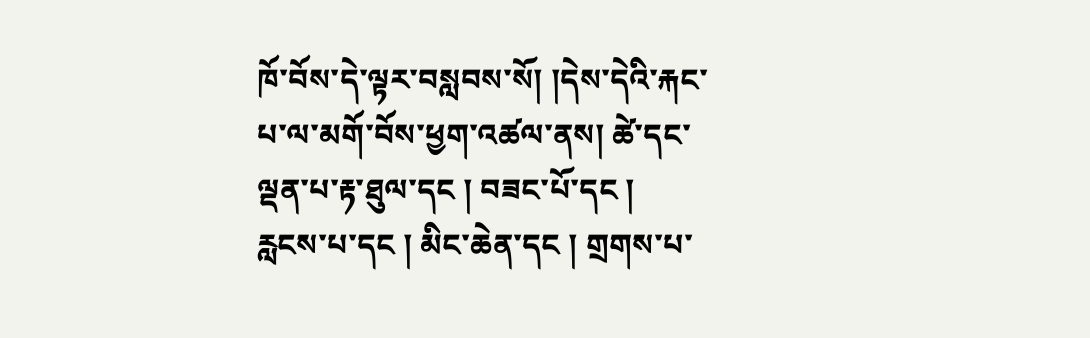ཁོ་བོས་དེ་ལྟར་བསླབས་སོ། །དེས་དེའི་རྐང་པ་ལ་མགོ་བོས་ཕྱག་འཚལ་ནས། ཚེ་དང་ལྡན་པ་རྟ་ཐུལ་དང ། བཟང་པོ་དང ། རླངས་པ་དང ། མིང་ཆེན་དང ། གྲགས་པ་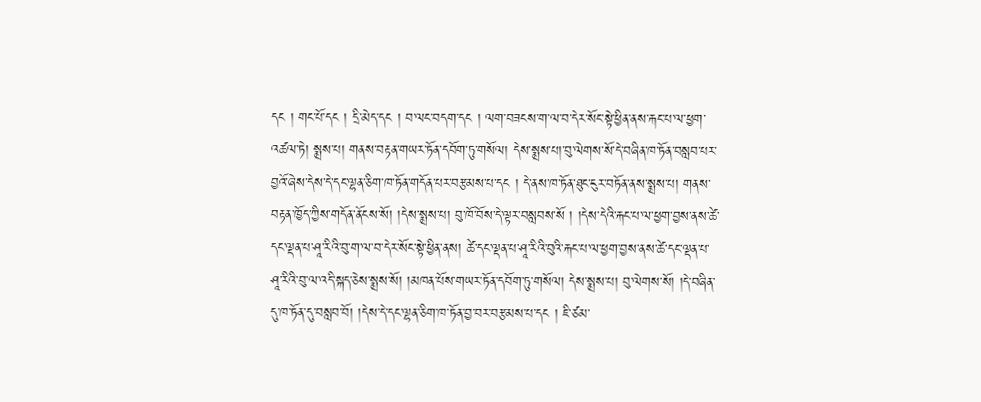དང ། གང་པོ་དང ། དྲི་མེད་དང ། བ་ལང་བདག་དང ། ལག་བཟངས་ག་ལ་བ་དེར་སོང་སྟེ་ཕྱིན་ནས་རྐང་པ་ལ་ཕྱག་འཚལ་ཏེ། སྨྲས་པ། གནས་བརྟན་གཡར་ཏོན་དབོག་ཏུ་གསོལ། དེས་སྨྲས་པ།་བུ་ལེགས་སོ་དེ་བཞིན་ཁ་ཏོན་བསླབ་པར་བྱའོ་ཞེས་དེས་དེ་དང་ལྷན་ཅིག་ཁ་ཏོན་གདོན་པར་བརྩམས་པ་དང ། དེ་ནས་ཁ་ཏོན་ཐུང་ངུར་བཏོན་ནས་སྨྲས་པ། གནས་བརྟན་ཁྱོད་ཀྱིས་གདོན་ནོངས་སོ། །དེས་སྨྲས་པ། བུ་ཁོ་བོས་དེ་ལྟར་བསླབས་སོ ། །དེས་དེའི་རྐང་པ་ལ་ཕྱག་བྱས་ནས་ཚེ་དང་ལྡན་པ་ཤཱ་རིའི་བུ་ག་ལ་བ་དེར་སོང་སྟེ་ཕྱིན་ནས། ཚེ་དང་ལྡན་པ་ཤཱ་རིའི་བུའི་རྐང་པ་ལ་ཕྱག་བྱས་ནས་ཚེ་དང་ལྡན་པ་ཤཱ་རིའི་བུ་ལ་འདི་སྐད་ཅེས་སྨྲས་སོ། །མཁན་པོས་གཡར་ཏོན་དབོག་ཏུ་གསོལ། དེས་སྨྲས་པ། བུ་ལེགས་སོ། །དེ་བཞིན་དུ་ཁ་ཏོན་དུ་བསླབ་བོ། །དེས་དེ་དང་ལྷན་ཅིག་ཁ་ཏོན་བྱ་བར་བརྩམས་པ་དང ། ཇི་ཙམ་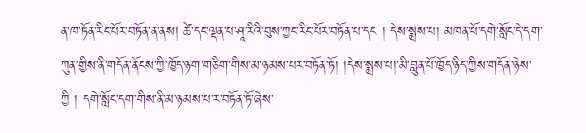ན་ཁ་ཏོན་རིང་པོར་བཏོན་ན་ནས། ཚེ་དང་ལྡན་པ་ཤཱ་རིའི་བུས་ཀྱང་རིང་པོར་བཏོན་པ་དང ། དེས་སྨྲས་པ། མཁན་པོ་དགེ་སློང་དེ་དག་ཀུན་གྱིས་ནི་གདོན་ནོངས་ཀྱི་ཁྱོད་ཉག་གཅིག་གིས་མ་ཉམས་པར་བཏོན་ཏོ། །དེས་སྨྲས་པ།་མི་བླུན་པོ་ཁྱོད་ཉིད་ཀྱིས་གདོན་ཉེས་ཀྱི ། དགེ་སློང་དག་གིས་ནི་མ་ཉམས་པ་ར་བཏོན་ཏོ་ཞེས་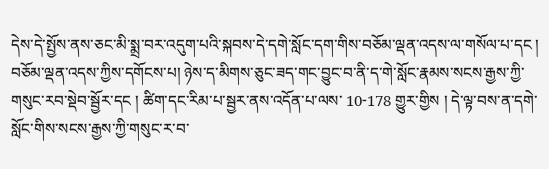དེས་དེ་སྤྱོས་ནས་ཅང་མི་སྨྲ་བར་འདུག་པའི་སྐབས་དེ་དགེ་སློང་དག་གིས་བཅོམ་ལྡན་འདས་ལ་གསོལ་པ་དང ། བཅོམ་ལྡན་འདས་ཀྱིས་དགོངས་པ། ཉེས་ད་མིགས་ཅུང་ཟད་གང་བྱུང་བ་ནི་ད་གེ་སློང་རྣམས་སངས་རྒྱས་ཀྱི་གསུང་རབ་སྡེབ་སྦྱོར་དང ། ཚིག་དང་རིམ་པ་སྦྱར་ནས་འདོན་པ་ལས་ 10-178 གྱུར་གྱིས ། དེ་ལྟ་བས་ན་དགེ་སློང་གིས་སངས་རྒྱས་ཀྱི་གསུང་ར་བ་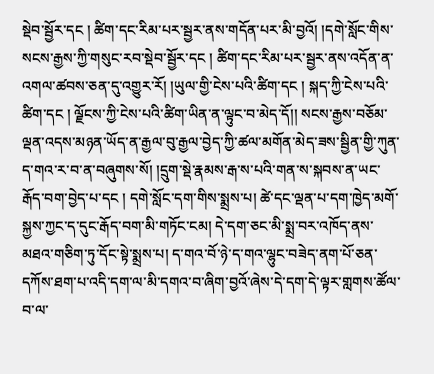སྡེབ་སྦྱོར་དང ། ཚིག་དང་རིམ་པར་སྦྱར་ནས་གདོན་པར་མི་བྱའོ། །དགེ་སློང་གིས་སངས་རྒྱས་ཀྱི་གསུང་རབ་སྡེབ་སྦྱོར་དང ། ཚིག་དང་རིམ་པར་སྦྱར་ནས་འདོན་ན་འགལ་ཚབས་ཅན་དུ་འགྱུར་རོ། །ཡུལ་གྱི་ངེས་པའི་ཚིག་དང ། སྐད་ཀྱི་ངེས་པའི་ཚིག་དང ། ལྗོངས་ཀྱི་ངེས་པའི་ཚིག་ཡིན་ན་ལྟུང་བ་མེད་དོ།། སངས་རྒྱས་བཅོམ་ལྡན་འདས་མཉན་ཡོད་ན་རྒྱལ་བུ་རྒྱལ་བྱེད་ཀྱི་ཚལ་མགོན་མེད་ཟས་སྦྱིན་གྱི་ཀུན་ད་གའ་ར་བ་ན་བཞུགས་སོ། །དྲུག་སྡེ་རྣམས་རྒ་ས་པའི་གན་ས་སྐབས་ན་ཡང་རྒོད་བག་བྱེད་པ་དང ། དགེ་སློང་དག་གིས་སྨྲས་པ། ཚེ་དང་ལྡན་པ་དག་ཁྱེད་མགོ་སྐྱས་ཀྱང་ད་དུང་རྒོད་བག་མི་གཏོང་ངམ། དེ་དག་ཅང་མི་སྨྲ་བར་འཁོད་ནས་མཐའ་གཅིག་ཏུ་དོང་སྟེ་སྨྲས་པ། ད་གའ་བོ་ཉེ་ད་གའ་ལྷུང་བཟེད་ནག་པོ་ཅན་དཀོས་ཐག་པ་འདི་དག་ལ་མི་དགའ་བ་ཞིག་བྱའོ་ཞེས་དེ་དག་དེ་ལྟར་གླགས་ཚོལ་བ་ལ་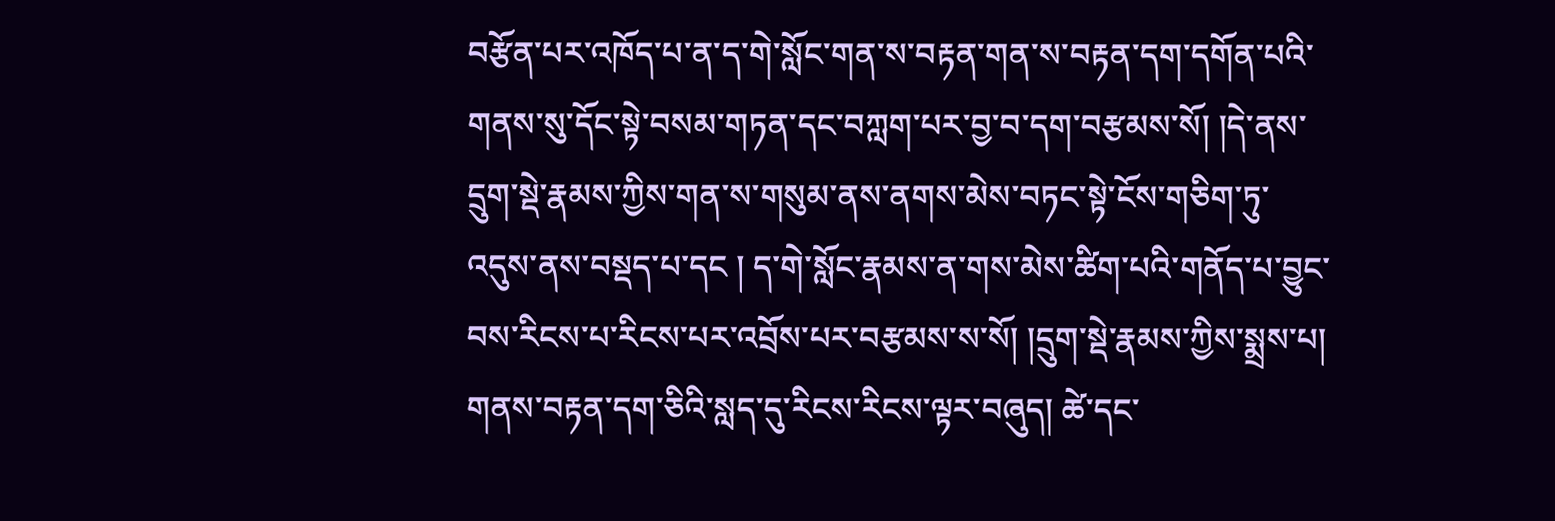བརྩོན་པར་འཁོད་པ་ན་ད་གེ་སློང་གན་ས་བརྟན་གན་ས་བརྟན་དག་དགོན་པའི་གནས་སུ་དོང་སྟེ་བསམ་གཏན་དང་བཀླག་པར་བྱ་བ་དག་བརྩམས་སོ། །དེ་ནས་དྲུག་སྡེ་རྣམས་ཀྱིས་གན་ས་གསུམ་ནས་ནགས་མེས་བཏང་སྟེ་ངོས་གཅིག་ཏུ་འདུས་ནས་བསྡད་པ་དང ། ད་གེ་སློང་རྣམས་ན་གས་མེས་ཚིག་པའི་གནོད་པ་བྱུང་བས་རིངས་པ་རིངས་པར་འབྲོས་པར་བརྩམས་ས་སོ། །དྲུག་སྡེ་རྣམས་ཀྱིས་སྨྲས་པ། གནས་བརྟན་དག་ཅིའི་སླད་དུ་རིངས་རིངས་ལྟར་བཞུད། ཚེ་དང་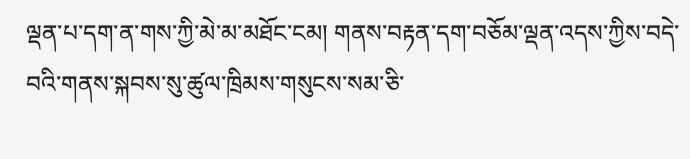ལྡན་པ་དག་ན་གས་ཀྱི་མེ་མ་མཐོང་ངམ། གནས་བརྟན་དག་བཅོམ་ལྡན་འདས་ཀྱིས་བདེ་བའི་གནས་སྐབས་སུ་ཚུལ་ཁྲིམས་གསུངས་སམ་ཅི་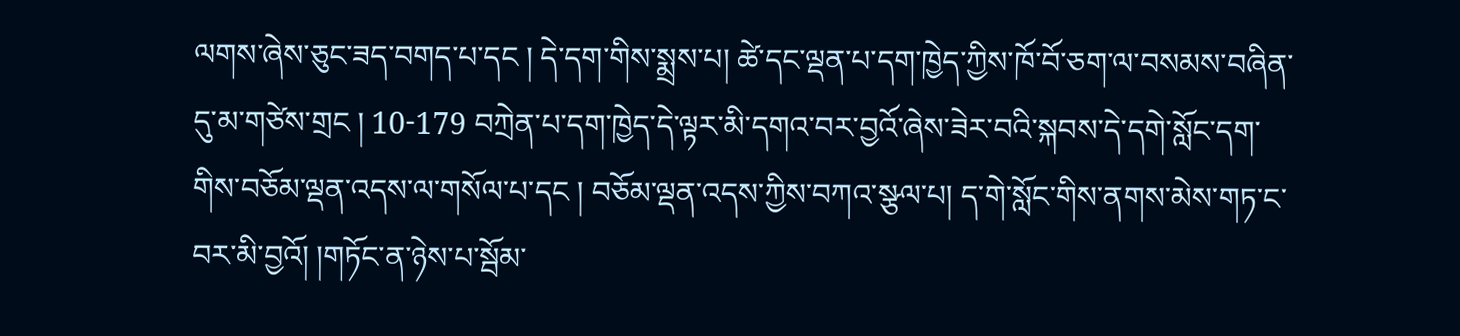ལགས་ཞེས་ཅུང་ཟད་བགད་པ་དང ། དེ་དག་གིས་སྨྲས་པ། ཚེ་དང་ལྡན་པ་དག་ཁྱེད་ཀྱིས་ཁོ་བོ་ཅག་ལ་བསམས་བཞིན་དུ་མ་གཙེས་གྲང ། 10-179 བཀྲེན་པ་དག་ཁྱེད་དེ་ལྟར་མི་དགའ་བར་བྱའོ་ཞེས་ཟེར་བའི་སྐབས་དེ་དགེ་སློང་དག་གིས་བཅོམ་ལྡན་འདས་ལ་གསོལ་པ་དང ། བཅོམ་ལྡན་འདས་ཀྱིས་བཀའ་སྩལ་པ། ད་གེ་སློང་གིས་ནགས་མེས་གཏ་ང་བར་མི་བྱའོ། །གཏོང་ན་ཉེས་པ་སྦོམ་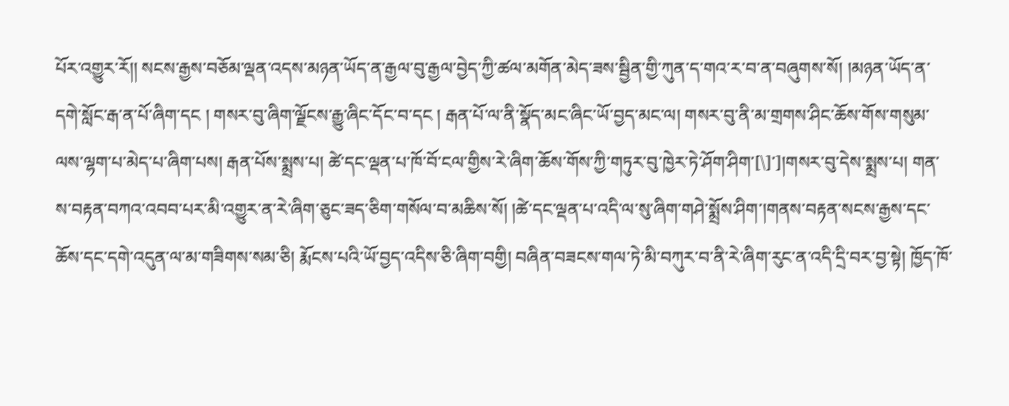པོར་འགྱུར་རོ།། སངས་རྒྱས་བཅོམ་ལྡན་འདས་མཉན་ཡོད་ན་རྒྱལ་བུ་རྒྱལ་བྱེད་ཀྱི་ཚལ་མགོན་མེད་ཟས་སྦྱིན་གྱི་ཀུན་ད་གའ་ར་བ་ན་བཞུགས་སོ། །མཉན་ཡོད་ན་དགེ་སློང་རྒ་ན་པོ་ཞིག་དང ། གསར་བུ་ཞིག་ལྗོངས་རྒྱུ་ཞིང་དོང་བ་དང ། རྒན་པོ་ལ་ནི་སྣོད་མང་ཞིང་ཡོ་བྱད་མང་ལ། གསར་བུ་ནི་མ་གྲགས་ཤིང་ཆོས་གོས་གསུམ་ལས་ལྷག་པ་མེད་པ་ཞིག་པས། རྒན་པོས་སྨྲས་པ། ཚེ་དང་ལྡན་པ་ཁོ་བོ་ངལ་གྱིས་རེ་ཞིག་ཆོས་གོས་ཀྱི་གཏུར་བུ་ཁྱེར་ཏེ་ཤོག་ཤིག་[\]་]།གསར་བུ་དེས་སྨྲས་པ། གན་ས་བརྟན་བཀའ་འབབ་པར་མི་འགྱུར་ན་རེ་ཞིག་ཅུང་ཟད་ཅིག་གསོལ་བ་མཆིས་སོ། །ཚེ་དང་ལྡན་པ་འདི་ལ་སུ་ཞིག་གཤེ་སྨྲོས་ཤིག་།གནས་བརྟན་སངས་རྒྱས་དང་ཆོས་དང་དགེ་འདུན་ལ་མ་གཟིགས་སམ་ཅི། རྨོངས་པའི་ཡོ་བྱད་འདིས་ཅི་ཞིག་བགྱི། བཞིན་བཟངས་གལ་ཏེ་མི་བཀུར་བ་ནི་རེ་ཞིག་རུང་ན་འདི་དྲི་བར་བྱ་སྟེ། ཁྱོད་ཁོ་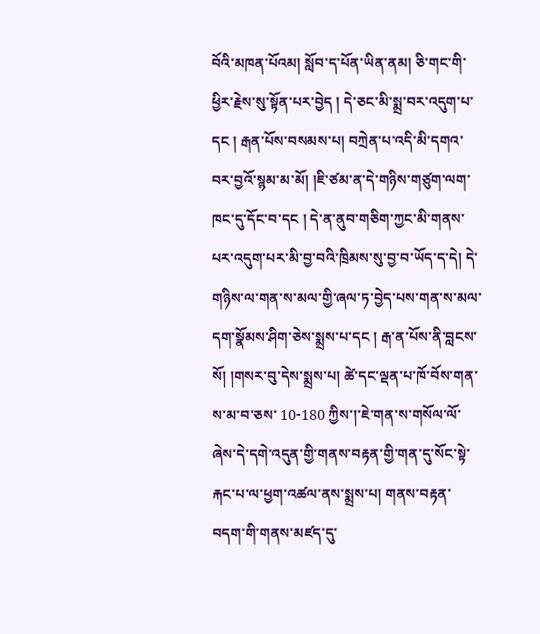བོའི་མཁན་པོའམ། སློབ་ད་པོན་ཡིན་ནམ། ཅི་གང་གི་ཕྱིར་རྗེས་སུ་སྟོན་པར་བྱེད ། དེ་ཅང་མི་སྨྲ་བར་འདུག་པ་དང ། རྒན་པོས་བསམས་པ། བཀྲེན་པ་འདི་མི་དགའ་བར་བྱའོ་སྙམ་མ་མོ། །ཇི་ཙམ་ན་དེ་གཉིས་གཙུག་ལག་ཁང་དུ་དོང་བ་དང ། དེ་ན་ནུབ་གཅིག་ཀྱང་མི་གནས་པར་འདུག་པར་མི་བྱ་བའི་ཁྲིམས་སུ་བྱ་བ་ཡོད་ད་དེ། དེ་གཉིས་ལ་གན་ས་མལ་གྱི་ཞལ་ཏ་བྱེད་པས་གན་ས་མལ་དག་སྣོམས་ཤིག་ཅེས་སྨྲས་པ་དང ། རྒ་ན་པོས་ནི་བླངས་སོ། །གསར་བུ་དེས་སྨྲས་པ། ཚེ་དང་ལྡན་པ་ཁོ་བོས་གན་ས་མ་བ་ཅས་ 10-180 ཀྱིས་།་ཇེ་གན་ས་གསོལ་ལོ་ཞེས་དེ་དགེ་འདུན་གྱི་གནས་བརྟན་གྱི་གན་དུ་སོང་སྟེ་རྐང་པ་ལ་ཕྱག་འཚལ་ནས་སྨྲས་པ། གནས་བརྟན་བདག་གི་གནས་མཛད་དུ་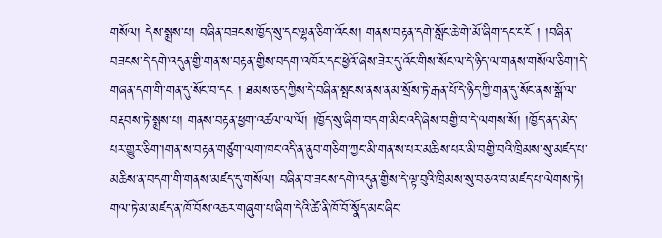གསོལ། དེས་སྨྲས་པ། བཞིན་བཟངས་ཁྱོད་སུ་དང་ལྷན་ཅིག་འོངས། གནས་བརྟན་དགེ་སློང་ཆེ་གེ་མོ་ཞིག་དང་ང་ངོ ། །བཞིན་བཟངས་དེ་དགེ་འདུན་གྱི་གན་ས་བརྟན་གྱིས་བདག་འཁོར་དང་ཕྱེའོ་ཞེས་ཟེར་དུ་འོང་གིས་སོང་ལ་དེ་ཉིད་ལ་གནས་གསོལ་ཅིག་།དེ་གཞན་དག་གི་གན་དུ་སོང་བ་དང ། ཐམས་ཅད་ཀྱིས་དེ་བཞིན་སྤངས་ནས་ནམ་སྲོས་ཏེ་རྒན་པོ་དེ་ཉིད་ཀྱི་གན་དུ་སོང་ནས་སྒོ་ལ་བརྡབས་ཏེ་སྨྲས་པ། གནས་བརྟན་ཕྱག་འཚལ་ལ་ལོ། །ཁྱོད་སུ་ཞིག་བདག་མིང་འདི་ཞེས་བགྱི་བ་དེ་ལགས་སོ། །ཁྱོད་ནད་མེད་པར་གྱུར་ཅིག་།གན་ས་བརྟན་གཙུག་ལག་ཁང་འདི་ན་ནུབ་གཅིག་ཀྱང་མི་གན་ས་པར་མཆིས་པར་མི་བགྱི་བའི་ཁྲིམས་སུ་མཛད་པ་མཆིས་ན་བདག་གི་གནས་མཛད་དུ་གསོལ། བཞིན་བ་ཟངས་དགེ་འདུན་གྱིས་དེ་ལྟ་བུའི་ཁྲིམས་སུ་བཅའ་བ་མཛད་པ་ལེགས་ཏེ། གལ་ཏེ་མ་མཛད་ན་ཁོ་བོས་འཆར་གཞུག་པ་ཞིག་དེའི་ཚེ་ནི་ཁོ་བོ་སྣོད་མང་ཞིང་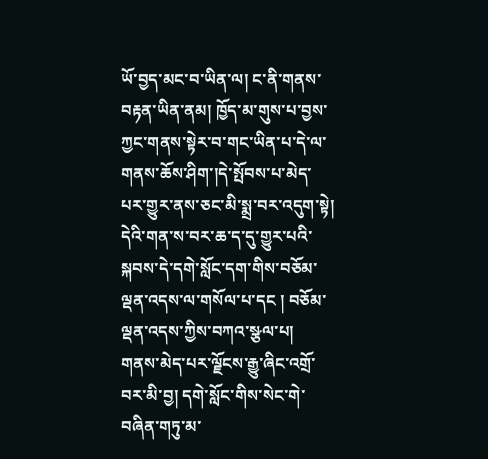ཡོ་བྱད་མང་བ་ཡིན་ལ། ང་ནི་གནས་བརྟན་ཡིན་ནམ། ཁྱོད་མ་གུས་པ་བྱས་ཀྱང་གནས་སྟེར་བ་གང་ཡིན་པ་དེ་ལ་གནས་ཆོས་ཤིག་།དེ་སྤོབས་པ་མེད་པར་གྱུར་ནས་ཅང་མི་སྨྲ་བར་འདུག་སྟེ། དེའི་གན་ས་བར་ཆ་ད་དུ་གྱུར་པའི་སྐབས་དེ་དགེ་སློང་དག་གིས་བཅོམ་ལྡན་འདས་ལ་གསོལ་པ་དང ། བཅོམ་ལྡན་འདས་ཀྱིས་བཀའ་སྩལ་པ། གནས་མེད་པར་ལྗོངས་རྒྱུ་ཞིང་འགྲོ་བར་མི་བྱ། དགེ་སློང་གིས་སེང་གེ་བཞིན་གཏུ་མ་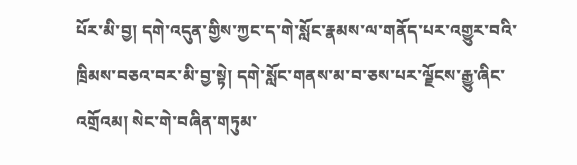པོར་མི་བྱ། དགེ་འདུན་གྱིས་ཀྱང་ད་གེ་སློང་རྣམས་ལ་གནོད་པར་འགྱུར་བའི་ཁྲིམས་བཅའ་བར་མི་བྱ་སྟེ། དགེ་སློང་གནས་མ་བ་ཅས་པར་ལྗོངས་རྒྱུ་ཞིང་འགྲོའམ། སེང་གེ་བཞིན་གཏུམ་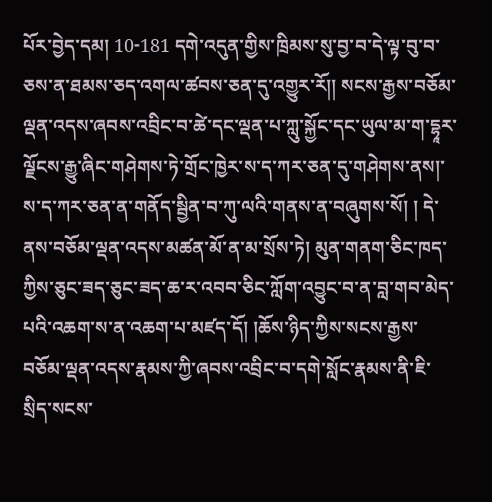པོར་བྱེད་དམ། 10-181 དགེ་འདུན་གྱིས་ཁྲིམས་སུ་བྱ་བ་དེ་ལྟ་བུ་བ་ཅས་ན་ཐམས་ཅད་འགལ་ཚབས་ཅན་དུ་འགྱུར་རོ།། སངས་རྒྱས་བཅོམ་ལྡན་འདས་ཞབས་འབྲིང་བ་ཚེ་དང་ལྡན་པ་ཀླུ་སྐྱོང་དང་ཡུལ་མ་ག་དྷཱར་ལྗོངས་རྒྱུ་ཞིང་གཤེགས་ཏེ་གྲོང་ཁྱེར་ས་ད་ཀར་ཅན་དུ་གཤེགས་ནས།་ས་ད་ཀར་ཅན་ན་གནོད་སྦྱིན་བ་ཀུ་ལའི་གནས་ན་བཞུགས་སོ། ། དེ་ནས་བཅོམ་ལྡན་འདས་མཚན་མོ་ན་མ་སྲོས་ཏེ། མུན་གནག་ཅིང་ཁད་ཀྱིས་ཅུང་ཟད་ཅུང་ཟད་ཆ་ར་འབབ་ཅིང་ཀློག་འབྱུང་བ་ན་བླ་གབ་མེད་པའི་འཆག་ས་ན་འཆག་པ་མཛད་དོ། །ཆོས་ཉིད་ཀྱིས་སངས་རྒྱས་བཅོམ་ལྡན་འདས་རྣམས་ཀྱི་ཞབས་འབྲིང་བ་དགེ་སློང་རྣམས་ནི་ཇི་སྲིད་སངས་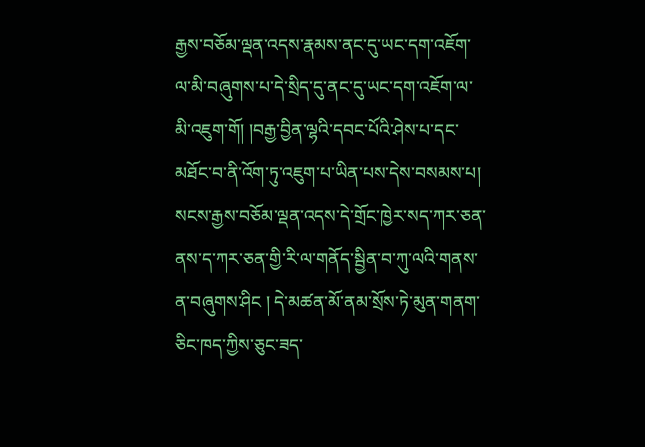རྒྱས་བཅོམ་ལྡན་འདས་རྣམས་ནང་དུ་ཡང་དག་འཇོག་ལ་མི་བཞུགས་པ་དེ་སྲིད་དུ་ནང་དུ་ཡང་དག་འཇོག་ལ་མི་འཇུག་གོ། །བརྒྱ་བྱིན་ལྷའི་དབང་པོའི་ཤེས་པ་དང་མཐོང་བ་ནི་འོག་ཏུ་འཇུག་པ་ཡིན་པས་དེས་བསམས་པ། སངས་རྒྱས་བཅོམ་ལྡན་འདས་དེ་གྲོང་ཁྱེར་སད་ཀར་ཅན་ནས་ད་ཀར་ཅན་གྱི་རི་ལ་གནོད་སྦྱིན་བ་ཀུ་ལའི་གནས་ན་བཞུགས་ཤིང ། དེ་མཚན་མོ་ནམ་སྲོས་ཏེ་མུན་གནག་ཅིང་ཁད་ཀྱིས་ཅུང་ཟད་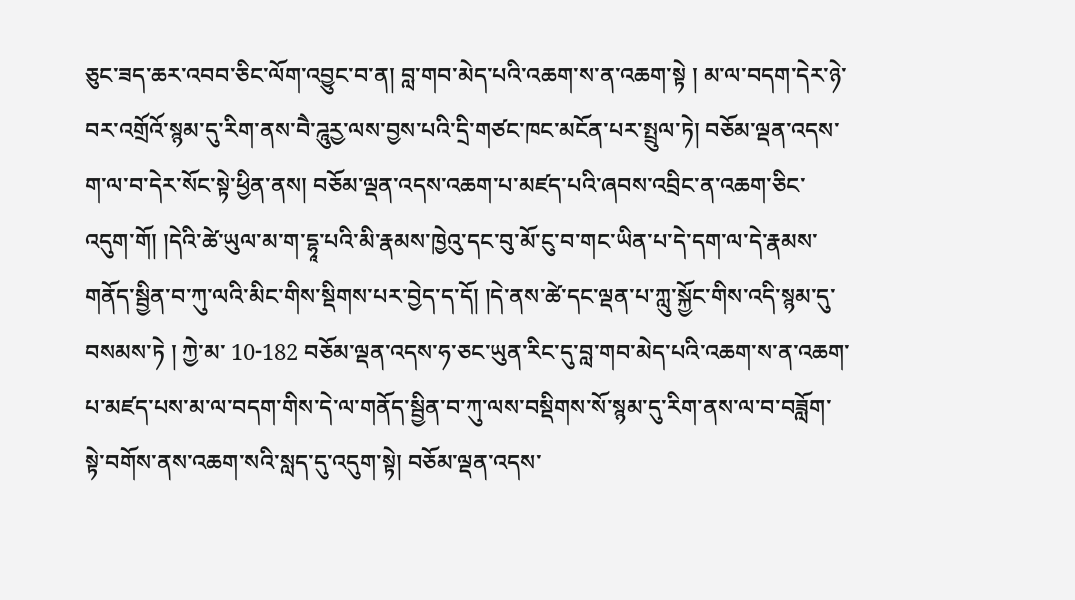ཅུང་ཟད་ཆར་འབབ་ཅིང་ལོག་འབྱུང་བ་ན། བླ་གབ་མེད་པའི་འཆག་ས་ན་འཆག་སྟེ ། མ་ལ་བདག་དེར་ཉེ་བར་འགྲོའོ་སྙམ་དུ་རིག་ནས་བཻ་ཌཱུརྱ་ལས་བྱས་པའི་དྲི་གཙང་ཁང་མངོན་པར་སྤྲུལ་ཏེ། བཅོམ་ལྡན་འདས་ག་ལ་བ་དེར་སོང་སྟེ་ཕྱིན་ནས། བཅོམ་ལྡན་འདས་འཆག་པ་མཛད་པའི་ཞབས་འབྲིང་ན་འཆག་ཅིང་འདུག་གོ། །དེའི་ཚེ་ཡུལ་མ་ག་དྷཱ་པའི་མི་རྣམས་ཁྱེའུ་དང་བུ་མོ་ངུ་བ་གང་ཡིན་པ་དེ་དག་ལ་དེ་རྣམས་གནོད་སྦྱིན་བ་ཀུ་ལའི་མིང་གིས་སྡིགས་པར་བྱེད་ད་དོ། །དེ་ནས་ཚེ་དང་ལྡན་པ་ཀླུ་སྐྱོང་གིས་འདི་སྙམ་དུ་བསམས་ཏེ ། ཀྱེ་མ་ 10-182 བཅོམ་ལྡན་འདས་ཧ་ཅང་ཡུན་རིང་དུ་བླ་གབ་མེད་པའི་འཆག་ས་ན་འཆག་པ་མཛད་པས་མ་ལ་བདག་གིས་དེ་ལ་གནོད་སྦྱིན་བ་ཀུ་ལས་བསྡིགས་སོ་སྙམ་དུ་རིག་ནས་ལ་བ་བཟློག་སྟེ་བགོས་ནས་འཆག་སའི་སླད་དུ་འདུག་སྟེ། བཅོམ་ལྡན་འདས་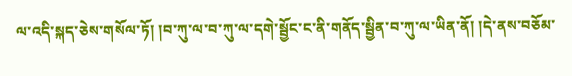ལ་འདི་སྐད་ཅེས་གསོལ་ཏོ། །བ་ཀུ་ལ་བ་ཀུ་ལ་དགེ་སྦྱོང་ང་ནི་གནོད་སྦྱིན་བ་ཀུ་ལ་ཡིན་ནོ། །དེ་ནས་བཅོམ་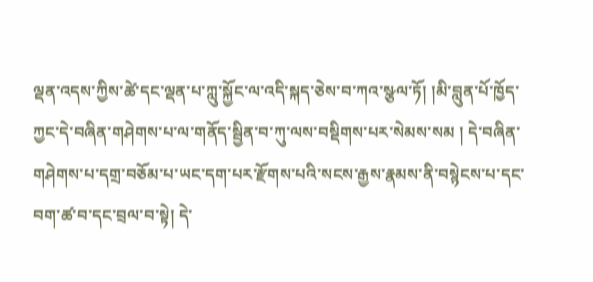ལྡན་འདས་ཀྱིས་ཚེ་དང་ལྡན་པ་ཀླུ་སྐྱོང་ལ་འདི་སྐད་ཅེས་བ་ཀའ་སྩལ་ཏོ། །མི་བླུན་པོ་ཁྱོད་ཀྱང་དེ་བཞིན་གཤེགས་པ་ལ་གནོད་སྦྱིན་བ་ཀུ་ལས་བསྡིགས་པར་སེམས་སམ ། དེ་བཞིན་གཤེགས་པ་དགྲ་བཅོམ་པ་ཡང་དག་པར་རྫོགས་པའི་སངས་རྒྱས་རྣམས་ནི་བསྙེངས་པ་དང་བག་ཚ་བ་དང་བྲལ་བ་སྟེ། དེ་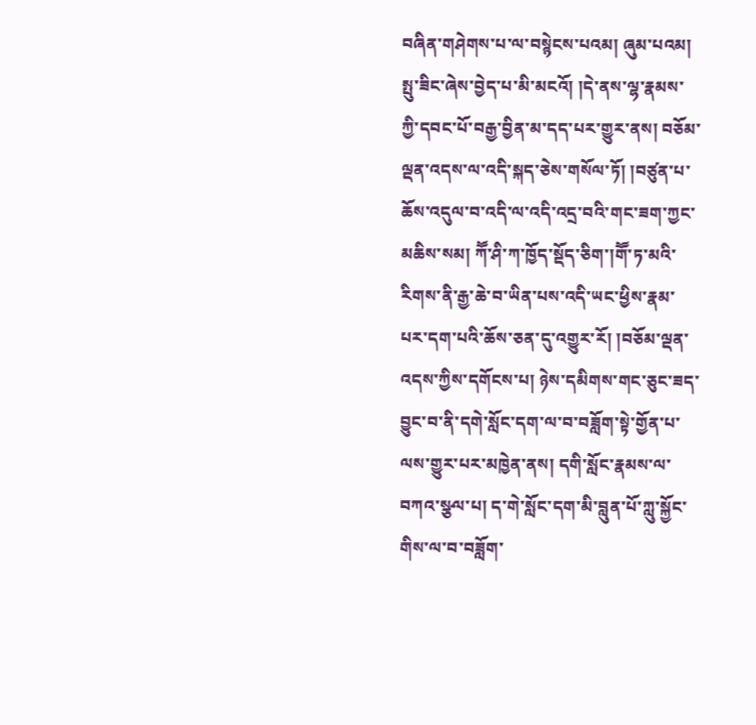བཞིན་གཤེགས་པ་ལ་བསྙེངས་པའམ། ཞུམ་པའམ། སྤུ་ཟིང་ཞེས་བྱེད་པ་མི་མངའོ། །དེ་ནས་ལྷ་རྣམས་ཀྱི་དབང་པོ་བརྒྱ་བྱིན་མ་དད་པར་གྱུར་ནས། བཅོམ་ལྡན་འདས་ལ་འདི་སྐད་ཅེས་གསོལ་ཏོ། །བཙུན་པ་ཆོས་འདུལ་བ་འདི་ལ་འདི་འདྲ་བའི་གང་ཟག་ཀྱང་མཆིས་སམ། ཀཽ་ཤི་ཀ་ཁྱོད་སྡོད་ཅིག་།གཽ་ཏ་མའི་རིགས་ནི་རྒྱ་ཆེ་བ་ཡིན་པས་འདི་ཡང་ཕྱིས་རྣམ་པར་དག་པའི་ཆོས་ཅན་དུ་འགྱུར་རོ། །བཅོམ་ལྡན་འདས་ཀྱིས་དགོངས་པ། ཉེས་དམིགས་གང་ཅུང་ཟད་བྱུང་བ་ནི་དགེ་སློང་དག་ལ་བ་བཟློག་སྟེ་གྱོན་པ་ལས་གྱུར་པར་མཁྱེན་ནས། དགི་སློང་རྣམས་ལ་བཀའ་སྩལ་པ། ད་གེ་སློང་དག་མི་བླུན་པོ་ཀླུ་སྐྱོང་གིས་ལ་བ་བཟློག་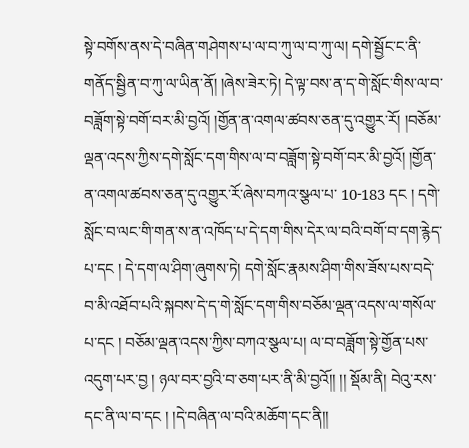སྟེ་བགོས་ནས་དེ་བཞིན་གཤེགས་པ་ལ་བ་ཀུ་ལ་བ་ཀུ་ལ། དགེ་སྦྱོང་ང་ནི་གནོད་སྦྱིན་བ་ཀུ་ལ་ཡིན་ནོ། །ཞེས་ཟེར་ཏེ། དེ་ལྟ་བས་ན་ད་གེ་སློང་གིས་ལ་བ་བཟློག་སྟེ་བགོ་བར་མི་བྱའོ། །གྱོན་ན་འགལ་ཚབས་ཅན་དུ་འགྱུར་རོ། །བཅོམ་ལྡན་འདས་ཀྱིས་དགེ་སློང་དག་གིས་ལ་བ་བཟློག་སྟེ་བགོ་བར་མི་བྱའོ། །གྱོན་ན་འགལ་ཚབས་ཅན་དུ་འགྱུར་རོ་ཞེས་བཀའ་སྩལ་པ་ 10-183 དང ། དགེ་སློང་བ་ལང་གི་གན་ས་ན་འཁོད་པ་དེ་དག་གིས་དེར་ལ་བའི་བགོ་བ་དག་རྙེད་པ་དང ། དེ་དག་ལ་ཤིག་ཞུགས་ཏེ། དགེ་སློང་རྣམས་ཤིག་གིས་ཟོས་པས་བདེ་བ་མི་འཐོབ་པའི་སྐབས་དེ་ད་གེ་སློང་དག་གིས་བཅོམ་ལྡན་འདས་ལ་གསོལ་པ་དང ། བཅོམ་ལྡན་འདས་ཀྱིས་བཀའ་སྩལ་པ། ལ་བ་བཟློག་སྟེ་གྱོན་པས་འདུག་པར་བྱ ། ཉལ་བར་བྱའི་བ་ཅག་པར་ནི་མི་བྱའོ།། །། སྡོམ་ནི། བེའུ་རས་དང་ནི་ལ་བ་དང ། །དེ་བཞིན་ལ་བའི་མཆོག་དང་ནི།།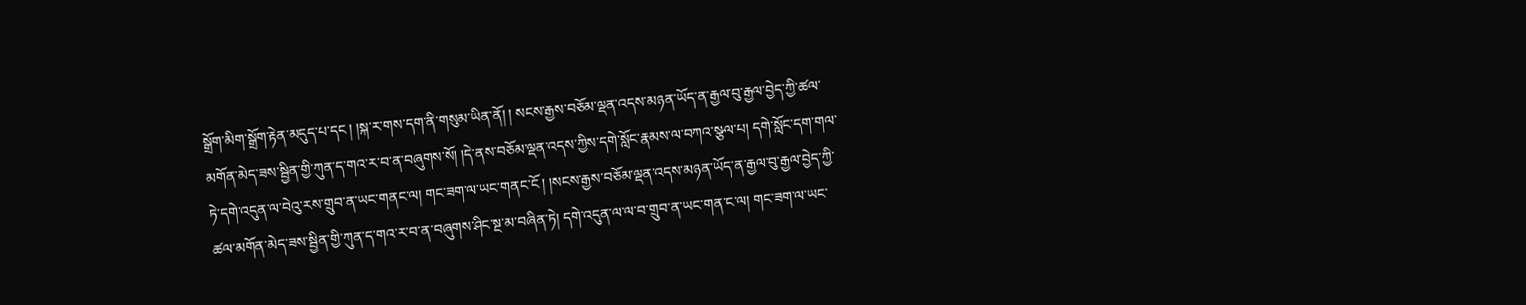སྒྲོག་མིག་སྒྲོག་རྟེན་མདུད་པ་དང ། །སྐ་ར་གས་དག་ནི་གསུམ་ཡིན་ནོ། ། སངས་རྒྱས་བཅོམ་ལྡན་འདས་མཉན་ཡོད་ན་རྒྱལ་བུ་རྒྱལ་བྱེད་ཀྱི་ཚལ་མགོན་མེད་ཟས་སྦྱིན་གྱི་ཀུན་ད་གའ་ར་བ་ན་བཞུགས་སོ། །དེ་ནས་བཅོམ་ལྡན་འདས་ཀྱིས་དགེ་སློང་རྣམས་ལ་བཀའ་སྩལ་པ། དགེ་སློང་དག་གལ་ཏེ་དགེ་འདུན་ལ་བེའུ་རས་གྲུབ་ན་ཡང་གནང་ལ། གང་ཟག་ལ་ཡང་གནང་ངོ ། །སངས་རྒྱས་བཅོམ་ལྡན་འདས་མཉན་ཡོད་ན་རྒྱལ་བུ་རྒྱལ་བྱེད་ཀྱི་ཚལ་མགོན་མེད་ཟས་སྦྱིན་གྱི་ཀུན་ད་གའ་ར་བ་ན་བཞུགས་ཤིང་སྔ་མ་བཞིན་ཏེ། དགེ་འདུན་ལ་ལ་བ་གྲུབ་ན་ཡང་གན་ང་ལ། གང་ཟག་ལ་ཡང་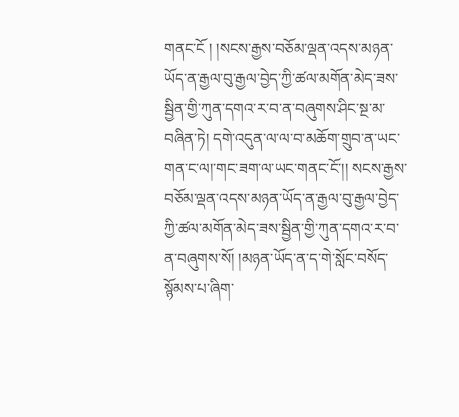གནང་ངོ ། །སངས་རྒྱས་བཅོམ་ལྡན་འདས་མཉན་ཡོད་ན་རྒྱལ་བུ་རྒྱལ་བྱེད་ཀྱི་ཚལ་མགོན་མེད་ཟས་སྦྱིན་གྱི་ཀུན་དགའ་ར་བ་ན་བཞུགས་ཤིང་སྔ་མ་བཞིན་ཏེ། དགེ་འདུན་ལ་ལ་བ་མཆོག་གྲུབ་ན་ཡང་གན་ང་ལ།་གང་ཟག་ལ་ཡང་གནང་ངོ་།། སངས་རྒྱས་བཅོམ་ལྡན་འདས་མཉན་ཡོད་ན་རྒྱལ་བུ་རྒྱལ་བྱེད་ཀྱི་ཚལ་མགོན་མེད་ཟས་སྦྱིན་གྱི་ཀུན་དགའ་ར་བ་ན་བཞུགས་སོ། །མཉན་ཡོད་ན་ད་གེ་སློང་བསོད་སྙོམས་པ་ཞིག་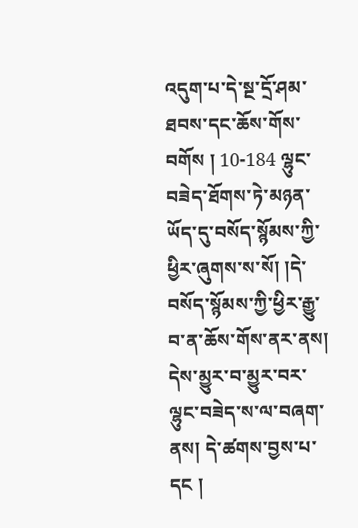འདུག་པ་དེ་སྔ་དྲོ་ཤམ་ཐབས་དང་ཆོས་གོས་བགོས ། 10-184 ལྷུང་བཟེད་ཐོགས་ཏེ་མཉན་ཡོད་དུ་བསོད་སྙོམས་ཀྱི་ཕྱིར་ཞུགས་ས་སོ། །དེ་བསོད་སྙོམས་ཀྱི་ཕྱིར་རྒྱུ་བ་ན་ཆོས་གོས་ནར་ནས། དེས་མྱུར་བ་མྱུར་བར་ལྷུང་བཟེད་ས་ལ་བཞག་ནས། དེ་ཚགས་བྱས་པ་དང །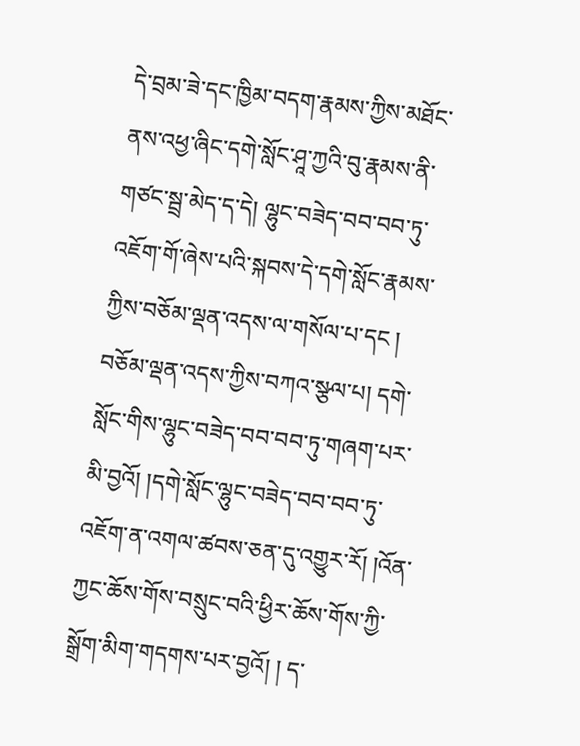དེ་བྲམ་ཟེ་དང་ཁྱིམ་བདག་རྣམས་ཀྱིས་མཐོང་ནས་འཕྱ་ཞིང་དགེ་སློང་ཤཱ་ཀྱའི་བུ་རྣམས་ནི་གཙང་སྦྲ་མེད་ད་དེ། ལྷུང་བཟེད་བབ་བབ་ཏུ་འཇོག་གོ་ཞེས་པའི་སྐབས་དེ་དགེ་སློང་རྣམས་ཀྱིས་བཅོམ་ལྡན་འདས་ལ་གསོལ་པ་དང ། བཅོམ་ལྡན་འདས་ཀྱིས་བཀའ་སྩལ་པ། དགེ་སློང་གིས་ལྷུང་བཟེད་བབ་བབ་ཏུ་གཞག་པར་མི་བྱའོ། །དགེ་སློང་ལྷུང་བཟེད་བབ་བབ་ཏུ་འཇོག་ན་འགལ་ཚབས་ཅན་དུ་འགྱུར་རོ། །འོན་ཀྱང་ཆོས་གོས་བསྲུང་བའི་ཕྱིར་ཆོས་གོས་ཀྱི་སྒྲོག་མིག་གདགས་པར་བྱའོ། ། ད་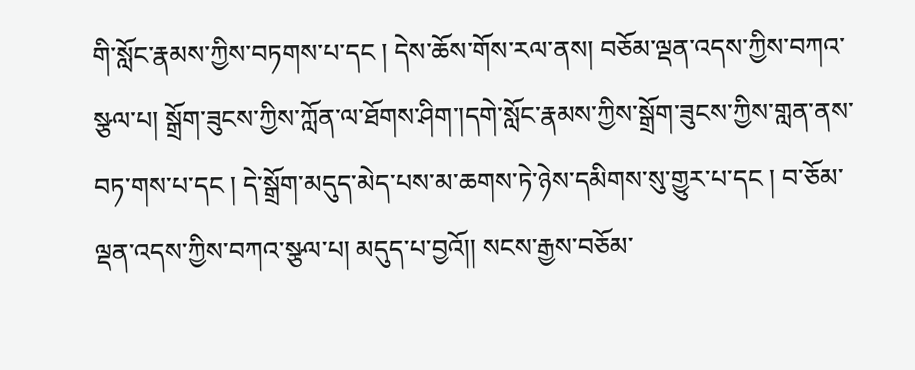གི་སློང་རྣམས་ཀྱིས་བཏགས་པ་དང ། དེས་ཆོས་གོས་རལ་ནས། བཅོམ་ལྡན་འདས་ཀྱིས་བཀའ་སྩལ་པ། སྒྲོག་ཟུངས་ཀྱིས་ཀློན་ལ་ཐོགས་ཤིག་།དགེ་སློང་རྣམས་ཀྱིས་སྒྲོག་ཟུངས་ཀྱིས་གླན་ནས་བཏ་གས་པ་དང ། དེ་སྒྲོག་མདུད་མེད་པས་མ་ཆགས་ཏེ་ཉེས་དམིགས་སུ་གྱུར་པ་དང ། བ་ཅོམ་ལྡན་འདས་ཀྱིས་བཀའ་སྩལ་པ། མདུད་པ་བྱའོ།། སངས་རྒྱས་བཅོམ་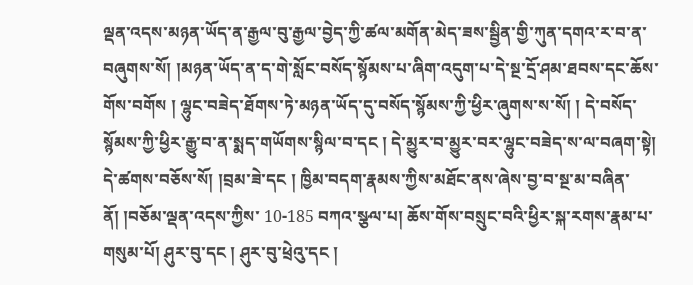ལྡན་འདས་མཉན་ཡོད་ན་རྒྱལ་བུ་རྒྱལ་བྱེད་ཀྱི་ཚལ་མགོན་མེད་ཟས་སྦྱིན་གྱི་ཀུན་དགའ་ར་བ་ན་བཞུགས་སོ། །མཉན་ཡོད་ན་ད་གེ་སློང་བསོད་སྙོམས་པ་ཞིག་འདུག་པ་དེ་སྔ་དྲོ་ཤམ་ཐབས་དང་ཆོས་གོས་བགོས ། ལྷུང་བཟེད་ཐོགས་ཏེ་མཉན་ཡོད་དུ་བསོད་སྙོམས་ཀྱི་ཕྱིར་ཞུགས་ས་སོ། ། དེ་བསོད་སྙོམས་ཀྱི་ཕྱིར་རྒྱུ་བ་ན་སྨད་གཡོགས་སྙིལ་བ་དང ། དེ་མྱུར་བ་མྱུར་བར་ལྷུང་བཟེད་ས་ལ་བཞག་སྟེ། དེ་ཚགས་བཅོས་སོ། །བྲམ་ཟེ་དང ། ཁྱིམ་བདག་རྣམས་ཀྱིས་མཐོང་ནས་ཞེས་བྱ་བ་སྔ་མ་བཞིན་ནོ། །བཅོམ་ལྡན་འདས་ཀྱིས་ 10-185 བཀའ་སྩལ་པ། ཆོས་གོས་བསྲུང་བའི་ཕྱིར་སྐ་རགས་རྣམ་པ་གསུམ་པོ། ཤུར་བུ་དང ། ཤུར་བུ་ཕྲེའུ་དང །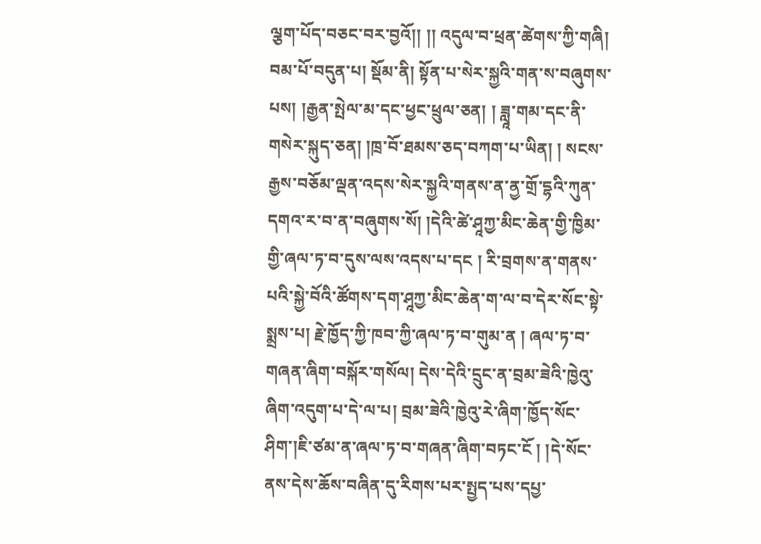ལྕག་པོད་བཅང་བར་བྱའོ།། །། འདུལ་བ་ཕྲན་ཚེགས་ཀྱི་གཞི། བམ་པོ་བདུན་པ། སྡོམ་ནི། སྟོན་པ་སེར་སྐྱའི་གན་ས་བཞུགས་པས། །རྒྱན་སྤེལ་མ་དང་ཕྱང་ཕྲུལ་ཅན། ། ཟླཱ་གམ་དང་ནི་གསེར་སྐུད་ཅན། །ཁྲ་བོ་ཐམས་ཅད་བཀག་པ་ཡིན། ། སངས་རྒྱས་བཅོམ་ལྡན་འདས་སེར་སྐྱའི་གནས་ན་ནྱ་གྲོ་དྷའི་ཀུན་དགའ་ར་བ་ན་བཞུགས་སོ། །དེའི་ཚེ་ཤཱཀྱ་མིང་ཆེན་གྱི་ཁྱིམ་གྱི་ཞལ་ཏ་བ་དུས་ལས་འདས་པ་དང ། རི་བྲགས་ན་གནས་པའི་སྐྱེ་བོའི་ཚོགས་དག་ཤཱཀྱ་མིང་ཆེན་ག་ལ་བ་དེར་སོང་སྟེ་སྨྲས་པ། རྗེ་ཁྱོད་ཀྱི་ཁབ་ཀྱི་ཞལ་ཏ་བ་གུམ་ན ། ཞལ་ཏ་བ་གཞན་ཞིག་བསྐོར་གསོལ། དེས་དེའི་དྲུང་ན་བྲམ་ཟེའི་ཁྱེའུ་ཞིག་འདུག་པ་དེ་ལ་པ། བྲམ་ཟེའི་ཁྱེའུ་རེ་ཞིག་ཁྱོད་སོང་ཤིག་།ཇི་ཙམ་ན་ཞལ་ཏ་བ་གཞན་ཞིག་བཏང་ངོ ། །དེ་སོང་ནས་དེས་ཆོས་བཞིན་དུ་རིགས་པར་སྤྱད་པས་དཔྱ་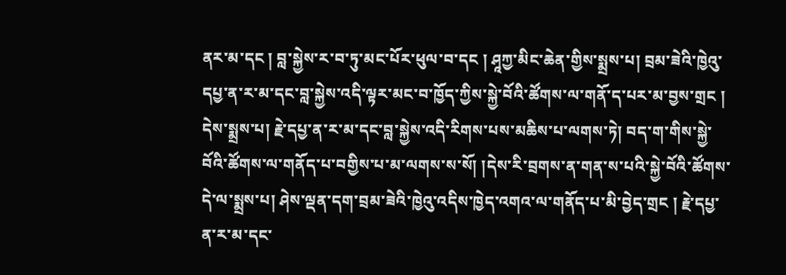ནར་མ་དང ། བླ་སྐྱེས་ར་བ་ཏུ་མང་པོར་ཕུལ་བ་དང ། ཤཱཀྱ་མིང་ཆེན་གྱིས་སྨྲས་པ། བྲམ་ཟེའི་ཁྱེའུ་དཔྱ་ན་ར་མ་དང་བླ་སྐྱེས་འདི་ལྟར་མང་བ་ཁྱོད་ཀྱིས་སྐྱེ་བོའི་ཚོགས་ལ་གནོ་ད་པར་མ་བྱས་གྲང ། དེས་སྨྲས་པ། རྗེ་དཔྱ་ན་ར་མ་དང་བླ་སྐྱེས་འདི་རིགས་པས་མཆིས་པ་ལགས་ཏེ། བད་ག་གིས་སྐྱེ་བོའི་ཚོགས་ལ་གནོད་པ་བགྱིས་པ་མ་ལགས་ས་སོ། །དེས་རི་བྲགས་ན་གན་ས་པའི་སྐྱེ་བོའི་ཚོགས་དེ་ལ་སྨྲས་པ། ཤེས་ལྡན་དག་བྲམ་ཟེའི་ཁྱེའུ་འདིས་ཁྱེད་འགའ་ལ་གནོད་པ་མི་བྱེད་གྲང ། རྗེ་དཔྱ་ན་ར་མ་དང་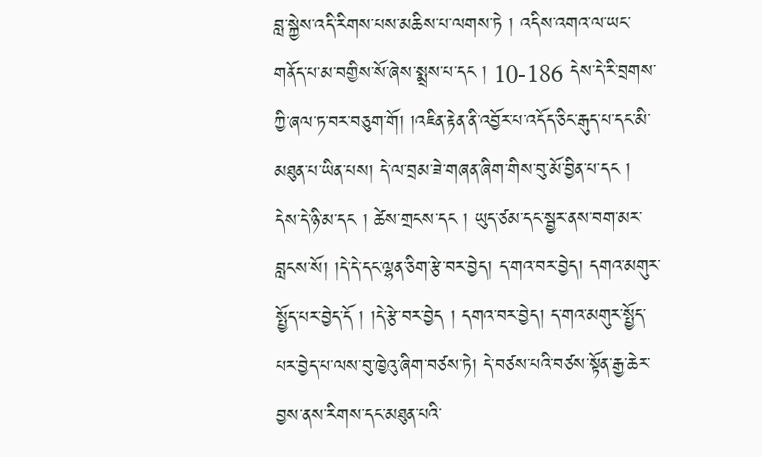བླ་སྐྱེས་འདི་རིགས་པས་མཆིས་པ་ལགས་ཏེ ། འདིས་འགའ་ལ་ཡང་གནོད་པ་མ་བགྱིས་སོ་ཞེས་སྨྲས་པ་དང ། 10-186 དེས་དེ་རི་བྲགས་ཀྱི་ཞལ་ཏ་བར་བཅུག་གོ། །འཇིན་རྟེན་ནི་འབྱོར་པ་འདོད་ཅིང་རྒུད་པ་དང་མི་མཐུན་པ་ཡིན་པས། དེ་ལ་བྲམ་ཟེ་གཞན་ཞིག་གིས་བུ་མོ་བྱིན་པ་དང ། དེས་དེ་ཉི་མ་དང ། ཚེས་གྲངས་དང ། ཡུད་ཙམ་དང་སྦྱར་ནས་བག་མར་བླངས་སོ། །དེ་དེ་དང་ལྷན་ཅིག་རྩེ་བར་བྱེད། ད་གའ་བར་བྱེད། དགའ་མགུར་སྤྱོད་པར་བྱེད་དོ ། །དེ་རྩེ་བར་བྱེད ། དགའ་བར་བྱེད། ད་གའ་མགུར་སྤྱོད་པར་བྱེད་པ་ལས་བུ་ཁྱེའུ་ཞིག་བཙས་ཏེ། དེ་བཙས་པའི་བཙས་སྟོན་རྒྱ་ཆེར་བྱས་ནས་རིགས་དང་མཐུན་པའི་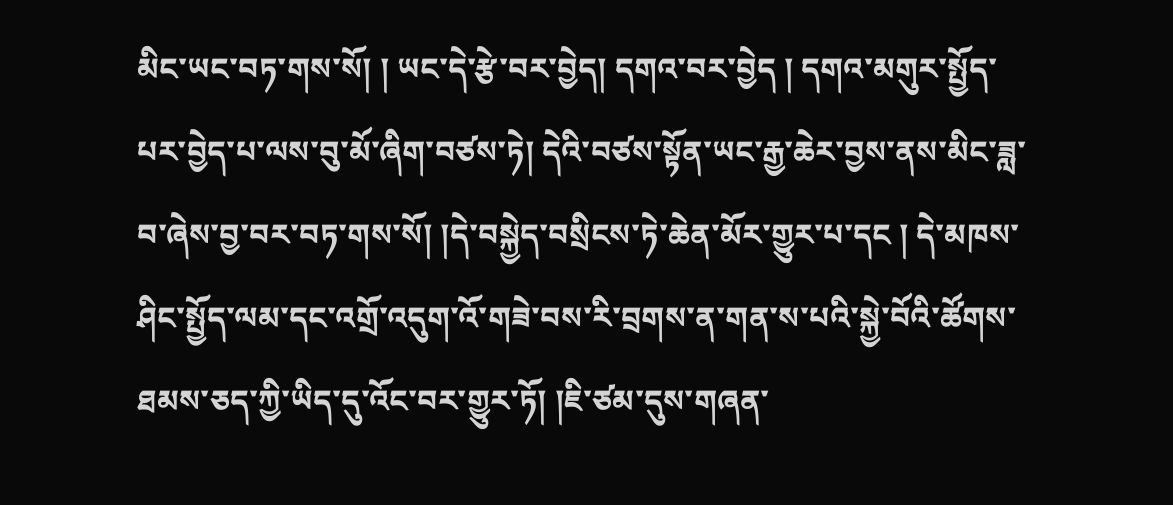མིང་ཡང་བཏ་གས་སོ། ། ཡང་དེ་རྩེ་བར་བྱེད། དགའ་བར་བྱེད ། དགའ་མགུར་སྤྱོད་པར་བྱེད་པ་ལས་བུ་མོ་ཞིག་བཙས་ཏེ། དེའི་བཙས་སྟོན་ཡང་རྒྱ་ཆེར་བྱས་ནས་མིང་ཟླ་བ་ཞེས་བྱ་བར་བཏ་གས་སོ། །དེ་བསྐྱེད་བསྲིངས་ཏེ་ཆེན་མོར་གྱུར་པ་དང ། དེ་མཁས་ཤིང་སྤྱོད་ལམ་དང་འགྲོ་འདུག་འོ་གཟེ་བས་རི་བྲགས་ན་གན་ས་པའི་སྐྱེ་བོའི་ཚོགས་ཐམས་ཅད་ཀྱི་ཡིད་དུ་འོང་བར་གྱུར་ཏོ། །ཇི་ཙམ་དུས་གཞན་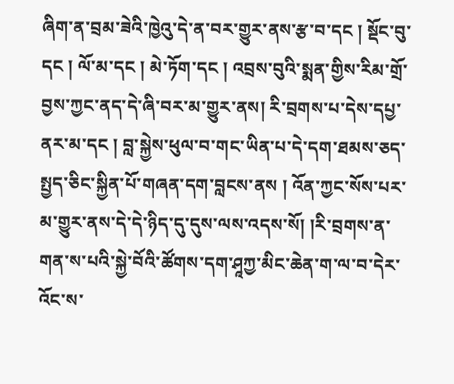ཞིག་ན་བྲམ་ཟེའི་ཁྱེའུ་དེ་ན་བར་གྱུར་ནས་རྩ་བ་དང ། སྡོང་བུ་དང ། ལོ་མ་དང ། མེ་ཏོག་དང ། འབྲས་བུའི་སྨན་གྱིས་རིམ་གྲོ་བྱས་ཀྱང་ནད་དེ་ཞི་བར་མ་གྱུར་ནས། རི་བྲགས་པ་དེས་དཔྱ་ནར་མ་དང ། བླ་སྐྱེས་ཕུལ་བ་གང་ཡིན་པ་དེ་དག་ཐམས་ཅད་སྤྱད་ཅིང་སྐྱིན་པོ་གཞན་དག་བླངས་ནས ། འོན་ཀྱང་སོས་པར་མ་གྱུར་ནས་དེ་དེ་ཉིད་དུ་དུས་ལས་འདས་སོ། །རི་བྲགས་ན་གན་ས་པའི་སྐྱེ་བོའི་ཚོགས་དག་ཤཱཀྱ་མིང་ཆེན་ག་ལ་བ་དེར་འོང་ས་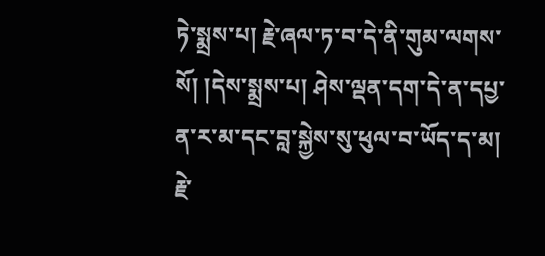ཏེ་སྨྲས་པ། རྗེ་ཞལ་ཏ་བ་དེ་ནི་གུམ་ལགས་སོ། །དེས་སྨྲས་པ། ཤེས་ལྡན་དག་དེ་ན་དཔྱ་ན་ར་མ་དང་བླ་སྐྱེས་སུ་ཕུལ་བ་ཡོད་ད་མ། རྗེ་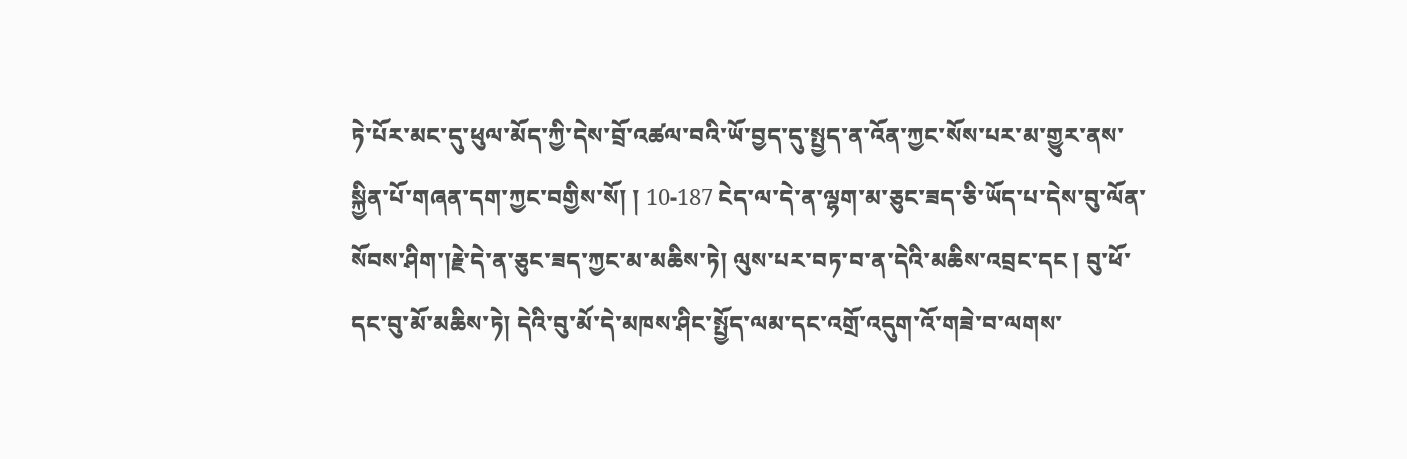ཏེ་པོར་མང་དུ་ཕུལ་མོད་ཀྱི་དེས་བྲོ་འཚལ་བའི་ཡོ་བྱད་དུ་སྤྱད་ན་འོན་ཀྱང་སོས་པར་མ་གྱུར་ནས་སྐྱིན་པོ་གཞན་དག་ཀྱང་བགྱིས་སོ། ། 10-187 ངེད་ལ་དེ་ན་ལྷག་མ་ཅུང་ཟད་ཅི་ཡོད་པ་དེས་བུ་ལོན་སོབས་ཤིག་།རྗེ་དེ་ན་ཅུང་ཟད་ཀྱང་མ་མཆིས་ཏེ། ལུས་པར་བཏ་བ་ན་དེའི་མཆིས་འབྲང་དང ། བུ་ཕོ་དང་བུ་མོ་མཆིས་ཏེ། དེའི་བུ་མོ་དེ་མཁས་ཤིང་སྤྱོད་ལམ་དང་འགྲོ་འདུག་འོ་གཟེ་བ་ལགས་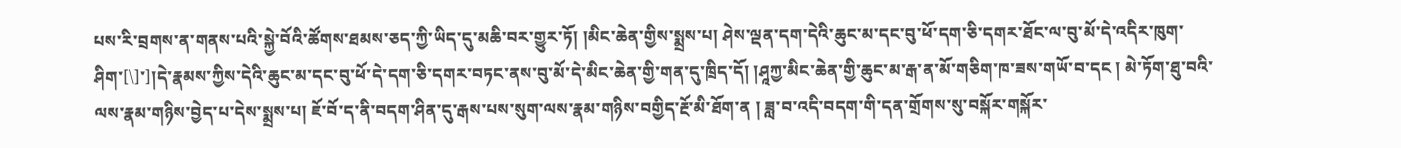པས་རི་བྲགས་ན་གནས་པའི་སྐྱེ་བོའི་ཚོགས་ཐམས་ཅད་ཀྱི་ཡིད་དུ་མཆི་བར་གྱུར་ཏོ། །མིང་ཆེན་གྱིས་སྨྲས་པ། ཤེས་ལྡན་དག་དེའི་ཆུང་མ་དང་བུ་ཕོ་དག་ཅི་དགར་ཐོང་ལ་བུ་མོ་དེ་འདིར་ཁུག་ཤིག་[\]་]།དེ་རྣམས་ཀྱིས་དེའི་ཆུང་མ་དང་བུ་ཕོ་དེ་དག་ཅི་དགར་བཏང་ནས་བུ་མོ་དེ་མིང་ཆེན་གྱི་གན་དུ་ཁྲིད་དོ། །ཤཱཀྱ་མིང་ཆེན་གྱི་ཆུང་མ་རྒ་ན་མོ་གཅིག་ཁ་ཟས་གཡོ་བ་དང ། མེ་ཏོག་ཐུ་བའི་ལས་རྣམ་གཉིས་བྱེད་པ་དེས་སྨྲས་པ། ཇོ་བོ་ད་ནི་བདག་ཤིན་དུ་རྒས་པས་སུག་ལས་རྣམ་གཉིས་བགྱིད་རྔོ་མི་ཐོག་ན ། ཟླ་བ་འདི་བདག་གི་དན་གྲོགས་སུ་བསྐོར་གསྐོར་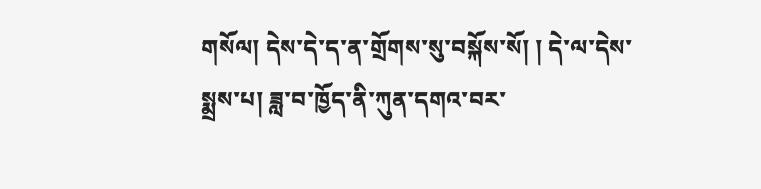གསོལ། དེས་དེ་ད་ན་གྲོགས་སུ་བསྐོས་སོ། ། དེ་ལ་དེས་སྨྲས་པ། ཟླ་བ་ཁྱོད་ནི་ཀུན་དགའ་བར་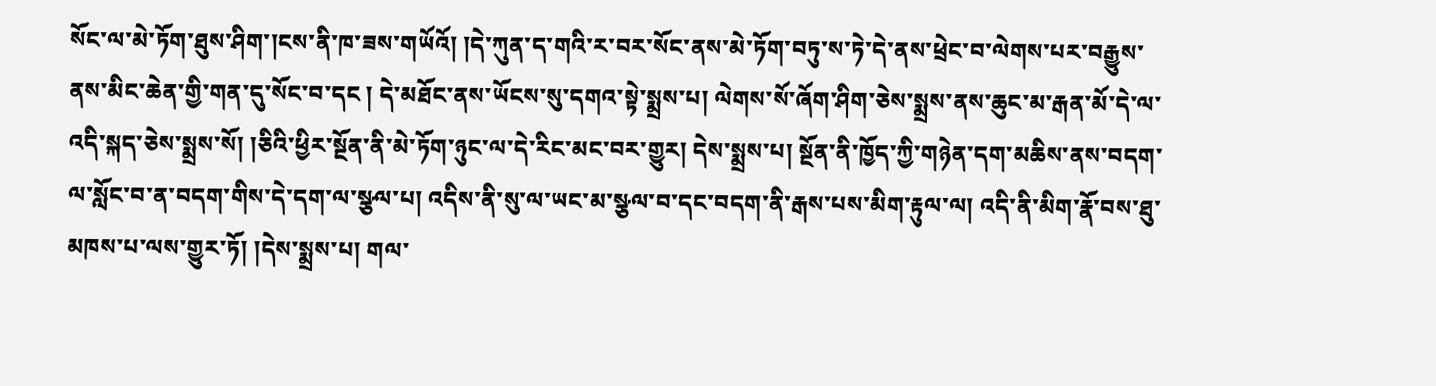སོང་ལ་མེ་ཏོག་ཐུས་ཤིག་།ངས་ནི་ཁ་ཟས་གཡོའོ། །དེ་ཀུན་ད་གའི་ར་བར་སོང་ནས་མེ་ཏོག་བཏུ་ས་ཏེ་དེ་ནས་ཕྲེང་བ་ལེགས་པར་བརྒྱུས་ནས་མིང་ཆེན་གྱི་གན་དུ་སོང་བ་དང ། དེ་མཐོང་ནས་ཡོངས་སུ་དགའ་སྟེ་སྨྲས་པ། ལེགས་སོ་ཞོག་ཤིག་ཅེས་སྨྲས་ནས་ཆུང་མ་རྒན་མོ་དེ་ལ་འདི་སྐད་ཅེས་སྨྲས་སོ། །ཅིའི་ཕྱིར་སྔོན་ནི་མེ་ཏོག་ཉུང་ལ་དེ་རིང་མང་བར་གྱུར། དེས་སྨྲས་པ། སྔོན་ནི་ཁྱོད་ཀྱི་གཉེན་དག་མཆིས་ནས་བདག་ལ་སློང་བ་ན་བདག་གིས་དེ་དག་ལ་སྩལ་པ། འདིས་ནི་སུ་ལ་ཡང་མ་སྩལ་བ་དང་བདག་ནི་རྒས་པས་མིག་རྟུལ་ལ། འདི་ནི་མིག་རྣོ་བས་ཐུ་མཁས་པ་ལས་གྱུར་ཏོ། །དེས་སྨྲས་པ། གལ་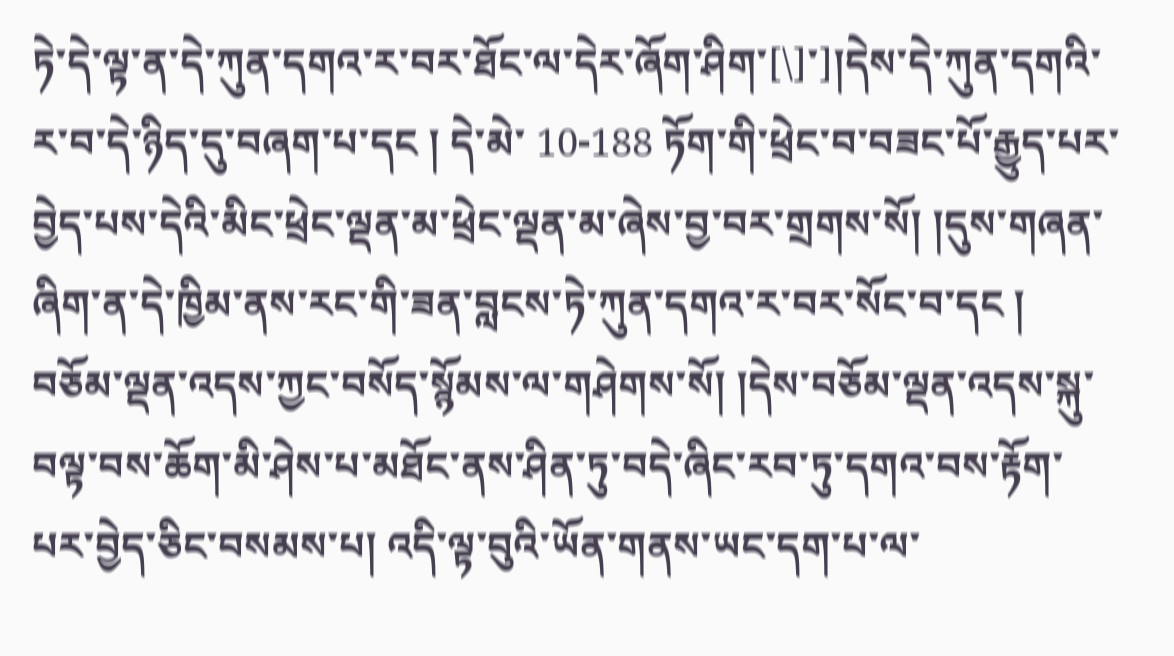ཏེ་དེ་ལྟ་ན་དེ་ཀུན་དགའ་ར་བར་ཐོང་ལ་དེར་ཞོག་ཤིག་[\]་]།དེས་དེ་ཀུན་དགའི་ར་བ་དེ་ཉིད་དུ་བཞག་པ་དང ། དེ་མེ་ 10-188 ཏོག་གི་ཕྲེང་བ་བཟང་པོ་རྒྱུད་པར་བྱེད་པས་དེའི་མིང་ཕྲེང་ལྡན་མ་ཕྲེང་ལྡན་མ་ཞེས་བྱ་བར་གྲགས་སོ། །དུས་གཞན་ཞིག་ན་དེ་ཁྱིམ་ནས་རང་གི་ཟན་བླངས་ཏེ་ཀུན་དགའ་ར་བར་སོང་བ་དང ། བཅོམ་ལྡན་འདས་ཀྱང་བསོད་སྙོམས་ལ་གཤེགས་སོ། །དེས་བཅོམ་ལྡན་འདས་སྐུ་བལྟ་བས་ཆོག་མི་ཤེས་པ་མཐོང་ནས་ཤིན་ཏུ་བདེ་ཞིང་རབ་ཏུ་དགའ་བས་རྟོག་པར་བྱེད་ཅིང་བསམས་པ། འདི་ལྟ་བུའི་ཡོན་གནས་ཡང་དག་པ་ལ་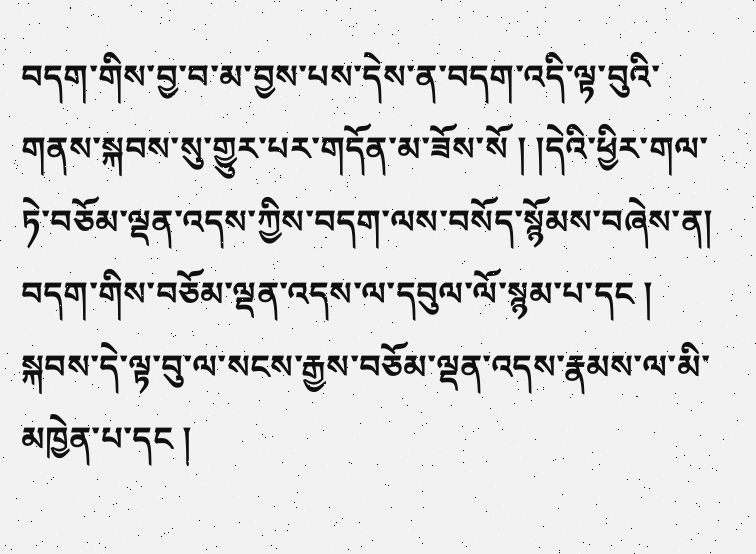བདག་གིས་བྱ་བ་མ་བྱས་པས་དེས་ན་བདག་འདི་ལྟ་བུའི་གནས་སྐབས་སུ་གྱུར་པར་གདོན་མ་ཟོས་སོ ། །དེའི་ཕྱིར་གལ་ཏེ་བཅོམ་ལྡན་འདས་ཀྱིས་བདག་ལས་བསོད་སྙོམས་བཞེས་ན། བདག་གིས་བཅོམ་ལྡན་འདས་ལ་དབུལ་ལོ་སྙམ་པ་དང ། སྐབས་དེ་ལྟ་བུ་ལ་སངས་རྒྱས་བཅོམ་ལྡན་འདས་རྣམས་ལ་མི་མཁྱེན་པ་དང །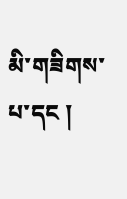མི་གཟིགས་པ་དང །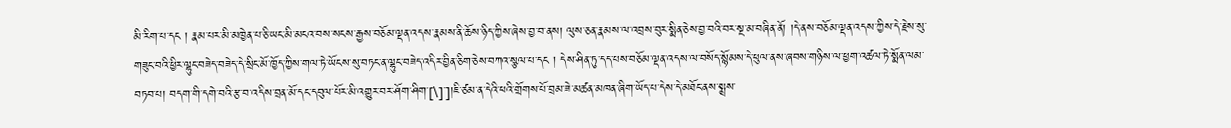མི་རིག་པ་དང ། རྣམ་པར་མི་མཁྱེན་པ་ཅི་ཡང་མི་མངའ་བས་སངས་རྒྱས་བཅོམ་ལྡན་འདས་རྣམས་ནི་ཆོས་ཉིད་ཀྱིས་ཞེས་བྱ་བ་ནས། ལུས་ཅན་རྣམས་ལ་འབྲས་བུར་སྨིན་ཅེས་བྱ་བའི་བར་སྔ་མ་བཞིན་ནོ། །དེ་ནས་བཅོམ་ལྡན་འདས་ཀྱིས་དེ་རྗེས་སུ་གཟུང་བའི་ཕྱིར་ལྷུང་བཟེད་བཟེད་དེ་སྲིང་མོ་ཁྱོད་ཀྱིས་གལ་ཏེ་ཡོངས་སུ་བཏང་ན་ལྷུང་བཟེད་འདིར་བྱིན་ཅིག་ཅེས་བཀའ་སྩལ་པ་དང ། དེས་ཤིན་ཏུ་དད་པས་བཅོམ་ལྡན་འདས་ལ་བསོད་སྙོམས་དེ་ཕུལ་ནས་ཞབས་གཉིས་ལ་ཕྱག་འཚལ་ཏེ་སྨོན་ལམ་བཏབ་པ། བདག་གི་དགེ་བའི་རྩ་བ་འདིས་བྲན་མོ་དང་དབུལ་པོར་མི་འགྱུར་བར་ཤོག་ཤིག་[\]་]།ཇི་ཙམ་ན་དེའི་ཕའི་གྲོགས་པོ་བྲམ་ཟེ་མཚན་མཁན་ཞིག་ཡོད་པ་དེས་དེ་མཐོང་ནས་སྨྲས་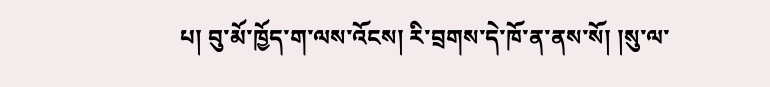པ། བུ་མོ་ཁྱོད་ག་ལས་འོངས། རི་བྲགས་དེ་ཁོ་ན་ནས་སོ། །སུ་ལ་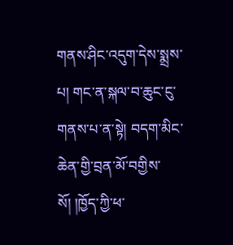གནས་ཤིང་འདུག་དེས་སྨྲས་པ། གང་ན་སྐལ་བ་ཆུང་ངུ་གནས་པ་ན་སྟེ། བདག་མིང་ཆེན་གྱི་བྲན་མོ་བགྱིས་སོ། །ཁྱོད་ཀྱི་ཕ་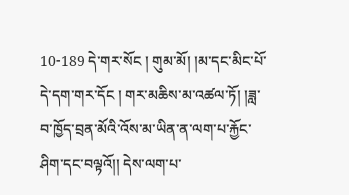10-189 དེ་གར་སོང ། གུམ་མོ། །མ་དང་མིང་པོ་དེ་དག་གར་དོང ། གར་མཆིས་མ་འཚལ་ཏོ། །ཟླ་བ་ཁྱོད་བྲན་མོའི་འོས་མ་ཡིན་ན་ལག་པ་རྐྱོང་ཤིག་དང་བལྟའོ།། དེས་ལག་པ་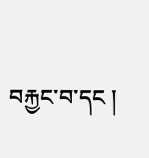བརྐྱང་བ་དང །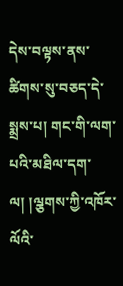དེས་བལྟས་ནས་ཚིགས་སུ་བཅད་དེ་སྨྲས་པ། གང་གི་ལག་པའི་མཐིལ་དག་ལ། །ལྕགས་ཀྱི་འཁོར་ལོའི་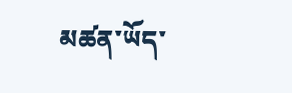མཚན་ཡོད་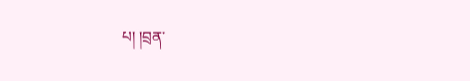པ། །བྲན་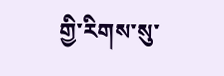གྱི་རིགས་སུ་